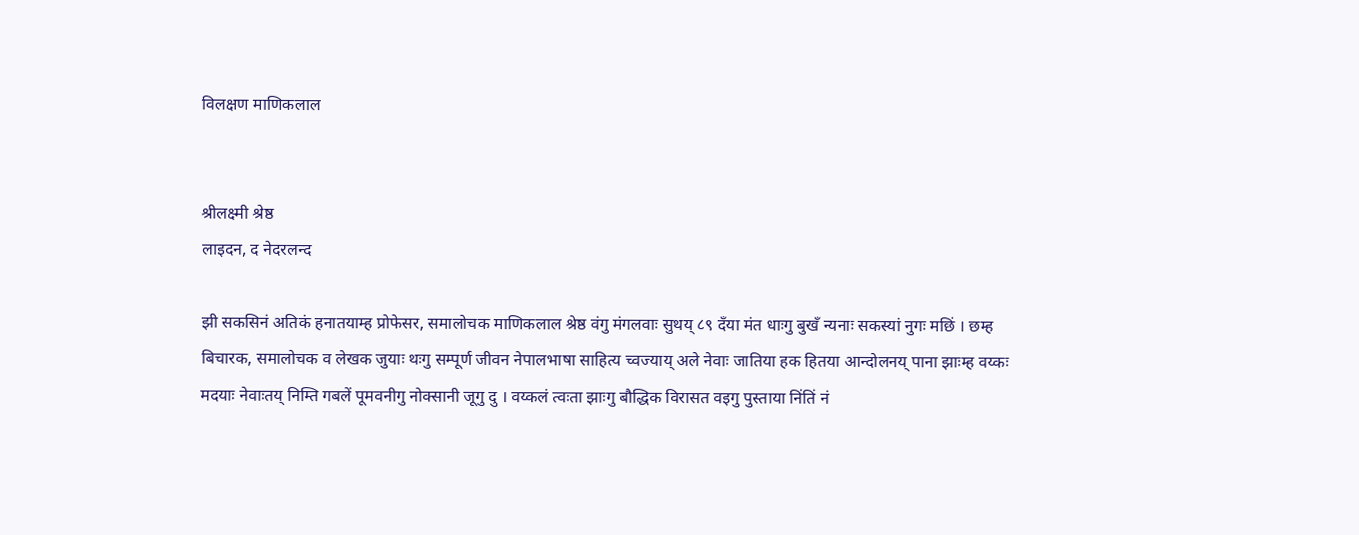विलक्षण माणिकलाल


श्रीलक्ष्मी श्रेष्ठ
लाइदन, द नेदरलन्द

झी सकसिनं अतिकं हनातयाम्ह प्रोफेसर, समालोचक माणिकलाल श्रेष्ठ वंगु मंगलवाः सुथय् ८९ दँया मंत धाःगु बुखँ न्यनाः सकस्यां नुगः मछिं । छम्ह बिचारक, समालोचक व लेखक जुयाः थःगु सम्पूर्ण जीवन नेपालभाषा साहित्य च्वज्याय् अले नेवाः जातिया हक हितया आन्दोलनय् पाना झाःम्ह वय्कः मदयाः नेवाःतय् निम्ति गबलें पूमवनीगु नोक्सानी जूगु दु । वय्कलं त्वःता झाःगु बौद्धिक विरासत वइगु पुस्ताया निंतिं नं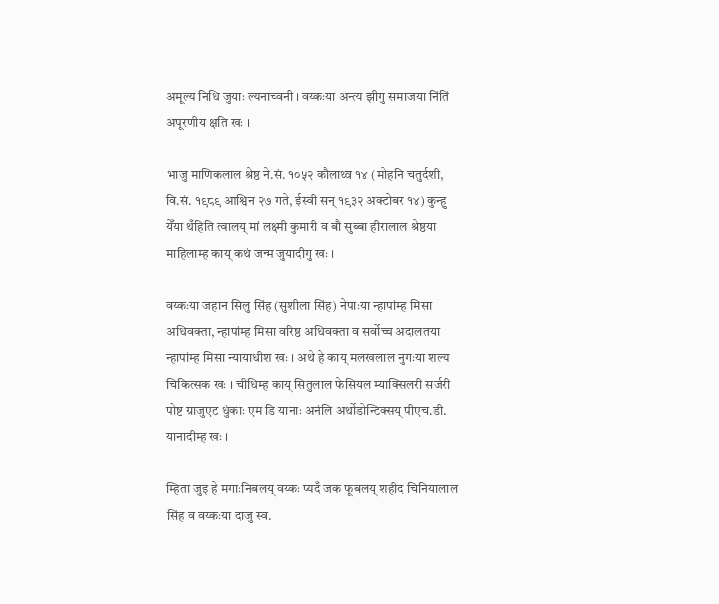अमूल्य निधि जुयाः ल्यनाच्वनी । वय्कःया अन्त्य झीगु समाजया निंतिं अपूरणीय क्षति खः ।

भाजु माणिकलाल श्रेष्ठ ने.सं. १०५२ कौलाथ्व १४ (मोहनि चतुर्दशी, वि.सं. १९८९ आश्विन २७ गते, ईस्वी सन् १९३२ अक्टोबर १४) कुन्हु येँया थँहिति त्वालय् मां लक्ष्मी कुमारी व बौ सुब्बा हीरालाल श्रेष्ठया माहिलाम्ह काय् कथं जन्म जुयादीगु खः ।

वय्कःया जहान सिलु सिंह (सुशीला सिंह) नेपाःया न्हापांम्ह मिसा अधिवक्ता, न्हापांम्ह मिसा वरिष्ठ अधिवक्ता व सर्वोच्च अदालतया न्हापांम्ह मिसा न्यायाधीश खः । अथे हे काय् मलखलाल नुगःया शल्य चिकित्सक खः । चीधिम्ह काय् सितुलाल फेसियल म्याक्सिलरी सर्जरी पोष्ट ग्राजुएट धुंकाः एम डि यानाः अनंलि अर्थोडोन्टिक्सय् पीएच.डी. यानादीम्ह खः ।

म्हिता जुइ हे मगाःनिबलय् वय्कः प्यदँ जक फूबलय् शहीद चिनियालाल सिंह व वय्कःया दाजु स्व.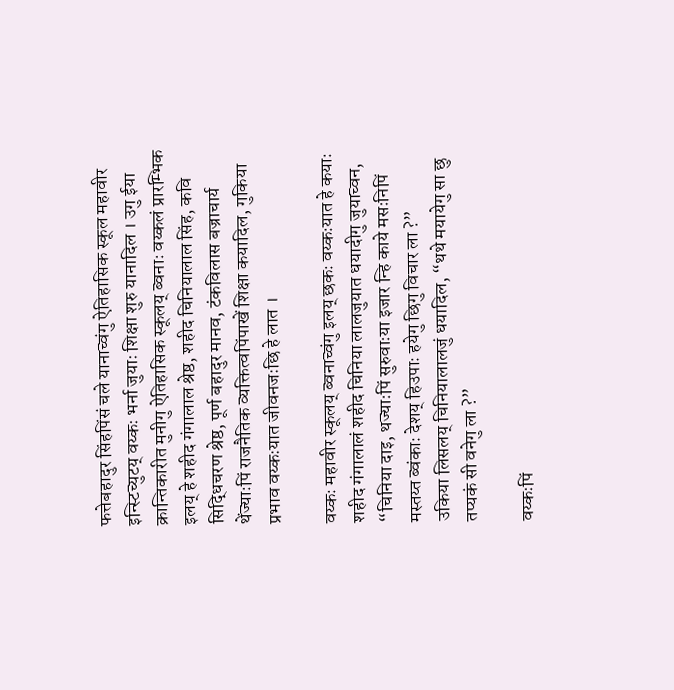फत्तेबहादुर सिंहपिंसं चले यानाच्वंगु ऐतिहासिक स्कूल महावीर इन्स्टिच्युटय् वय्कः भर्ना जुयाः शिक्षा शुरु यानादिल । उगु ईया क्रान्तिकारीत मुनीगु ऐतिहासिक स्कूलय् ब्वनाः वय्कलं प्रारम्भिक इलय् हे शहीद गंगालाल श्रेष्ठ, शहीद चिनियालाल सिंह, कवि सिद्धिचरण श्रेष्ठ, पूर्ण बहादुर मानव, टंकविलास बज्राचार्य थेंज्याःपिं राजनैतिक व्यक्तित्वपिंपाखें शिक्षा कयादिल, गुकिया प्रभाव वय्कःयात जीवनजःछि हे लात ।

वय्कः महावीर स्कूलय् ब्वनाच्वंगु इलय् छकः वय्कःयात हे कयाः शहीद गंगालालं शहीद चिनिया लालजुयात धयादीगु जुयाच्वन, “चिनिया दाइ, थज्याःपिं सुरुवाःया इजार न्हि काये मसःनिपिं मस्तय्त ब्वंकाः देशय् हिउपाः हयेगु छिगु विचार ला ?”
उकिया लिसलय् चिनियालालजुं धयादिल, “थथे मयायेगु सा छु तप्यकं सी वनेगु ला ?”

वय्कःपिं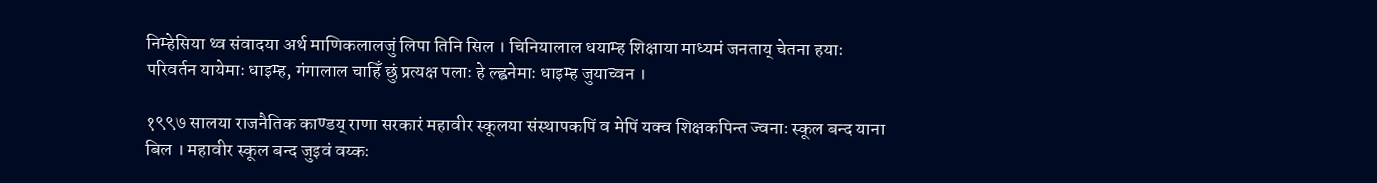निम्हेसिया थ्व संवादया अर्थ माणिकलालजुं लिपा तिनि सिल । चिनियालाल धयाम्ह शिक्षाया माध्यमं जनताय् चेतना हयाः परिवर्तन यायेमाः धाइम्ह, गंगालाल चाहिँ छुं प्रत्यक्ष पलाः हे ल्ह्वनेमाः धाइम्ह जुयाच्वन ।

१९९७ सालया राजनैतिक काण्डय् राणा सरकारं महावीर स्कूलया संस्थापकपिं व मेपिं यक्व शिक्षकपिन्त ज्वनाः स्कूल बन्द याना बिल । महावीर स्कूल बन्द जुइवं वय्कः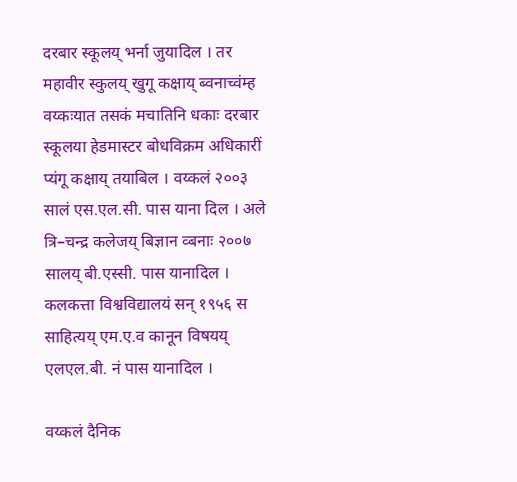दरबार स्कूलय् भर्ना जुयादिल । तर महावीर स्कुलय् खुगू कक्षाय् ब्वनाच्वंम्ह वय्कःयात तसकं मचातिनि धकाः दरबार स्कूलया हेडमास्टर बोधविक्रम अधिकारीं प्यंगू कक्षाय् तयाबिल । वय्कलं २००३ सालं एस.एल.सी. पास याना दिल । अले त्रि–चन्द्र कलेजय् बिज्ञान व्बनाः २००७ सालय् बी.एस्सी. पास यानादिल । कलकत्ता विश्वविद्यालयं सन् १९५६ स साहित्यय् एम.ए.व कानून विषयय् एलएल.बी. नं पास यानादिल ।

वय्कलं दैनिक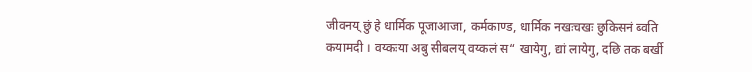जीवनय् छुं हे धार्मिक पूजाआजा, कर्मकाण्ड, धार्मिक नखःचखः छुकिसनं ब्वति कयामदी । वय्कःया अबु सीबलय् वय्कलं स“ खायेगु, द्यां लायेगु, दछि तक बर्खी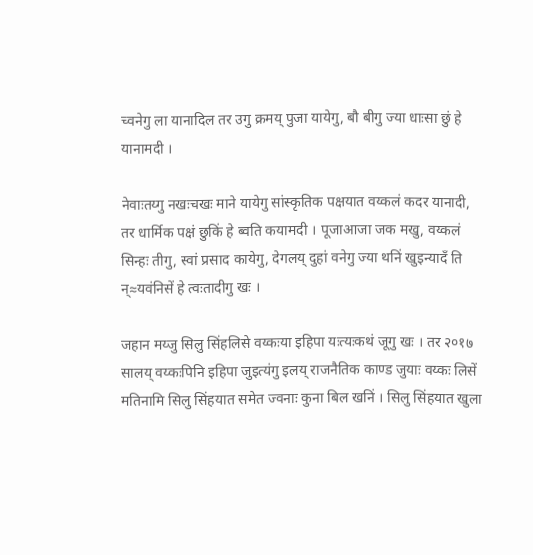च्वनेगु ला यानादिल तर उगु क्रमय् पुजा यायेगु, बौ बीगु ज्या धाःसा छुं हे यानामदी ।

नेवाःतय्गु नखःचखः माने यायेगु सांस्कृतिक पक्षयात वय्कलं कदर यानादी, तर धार्मिक पक्षं छुकिं हे ब्वति कयामदी । पूजाआजा जक मखु, वय्कलं सिन्हः तीगु, स्वां प्रसाद कायेगु, देगलय् दुहां वनेगु ज्या थनिं खुइन्यादँ ति न्≈यवंनिसें हे त्वःतादीगु खः ।

जहान मय्जु सिलु सिंहलिसे वय्कःया इहिपा यःत्यःकथं जूगु खः । तर २०१७ सालय् वय्कःपिनि इहिपा जुइत्यंगु इलय् राजनैतिक काण्ड जुयाः वय्कः लिसें मतिनामि सिलु सिंहयात समेत ज्वनाः कुना बिल खनिं । सिलु सिंहयात खुला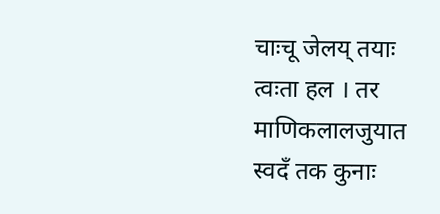चाःचू जेलय् तयाः त्वःता हल । तर माणिकलालजुयात स्वदँ तक कुनाः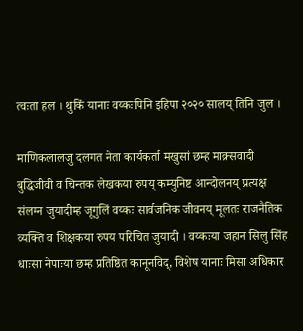त्वःता हल । थुकिं यानाः वय्कःपिनि इहिपा २०२० सालय् तिनि जुल ।

माणिकलालजु दलगत नेता कार्यकर्ता मखुसां छम्ह माक्र्सवादी बुद्धिजीवी व चिन्तक लेखकया रुपय् कम्युनिष्ट आन्दोलनय् प्रत्यक्ष संलग्न जुयादीम्ह जूगुलिं वय्कः सार्वजनिक जीवनय् मूलतः राजनैतिक व्यक्ति व शिक्षकया रुपय परिचित जुयादी । वय्कःया जहान सिलु सिंह धाःसा नेपाःया छम्ह प्रतिष्ठित कानूनविद्, विशेष यानाः मिसा अधिकार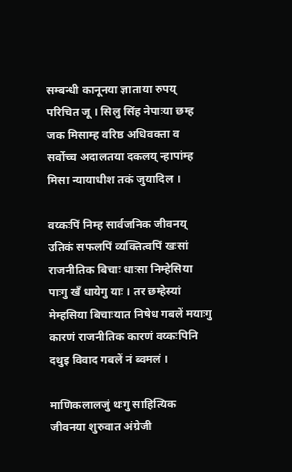सम्बन्धी कानूनया ज्ञाताया रुपय् परिचित जू । सिलु सिंह नेपाःया छम्ह जक मिसाम्ह वरिष्ठ अधिवक्ता व सर्वोच्च अदालतया दकलय् न्हापांम्ह मिसा न्यायाधीश तकं जुयादिल ।

वय्कःपिं निम्ह सार्वजनिक जीवनय् उतिकं सफलपिं व्यक्तित्वपिं खःसां राजनीतिक बिचाः धाःसा निम्हेसिया पाःगु खँ धायेगु याः । तर छम्हेस्यां मेम्हसिया बिचाःयात निषेध गबलें मयाःगु कारणं राजनीतिक कारणं वय्कःपिनि दथुइ विवाद गबलें नं ब्वमलं ।

माणिकलालजुं थःगु साहित्यिक जीवनया शुरुवात अंग्रेजी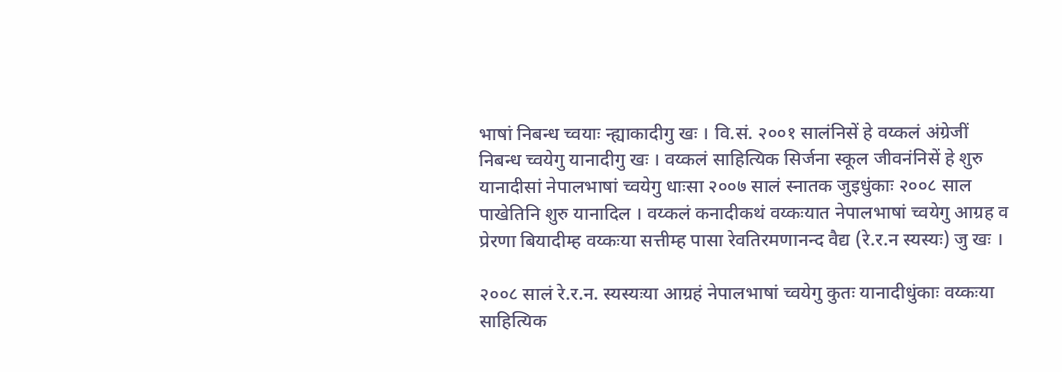भाषां निबन्ध च्वयाः न्ह्याकादीगु खः । वि.सं. २००१ सालंनिसें हे वय्कलं अंग्रेजीं निबन्ध च्वयेगु यानादीगु खः । वय्कलं साहित्यिक सिर्जना स्कूल जीवनंनिसें हे शुरु यानादीसां नेपालभाषां च्वयेगु धाःसा २००७ सालं स्नातक जुइधुंकाः २००८ साल पाखेतिनि शुरु यानादिल । वय्कलं कनादीकथं वय्कःयात नेपालभाषां च्वयेगु आग्रह व प्रेरणा बियादीम्ह वय्कःया सत्तीम्ह पासा रेवतिरमणानन्द वैद्य (रे.र.न स्यस्यः) जु खः ।

२००८ सालं रे.र.न. स्यस्यःया आग्रहं नेपालभाषां च्वयेगु कुतः यानादीधुंकाः वय्कःया साहित्यिक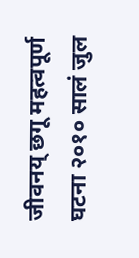जीवनय् छगू महत्वपूर्ण घटना २०१० सालं जुल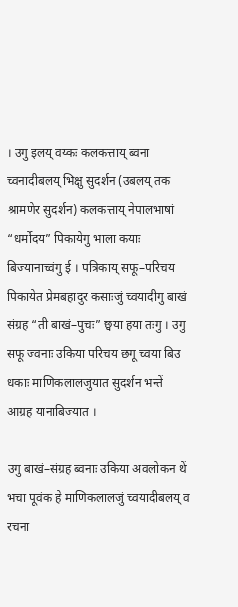। उगु इलय् वय्कः कलकत्ताय् ब्वना च्वनादीबलय् भिक्षु सुदर्शन (उबलय् तक श्रामणेर सुदर्शन) कलकत्ताय् नेपालभाषां “धर्मोदय” पिकायेगु भाला कयाः बिज्यानाच्वंगु ई । पत्रिकाय् सफू–परिचय पिकायेत प्रेमबहादुर कसाःजुं च्वयादीगु बाखं संग्रह “ती बाखं–पुचः” छ्वया हया तःगु । उगु सफू ज्वनाः उकिया परिचय छगू च्वया बिउ धकाः माणिकलालजुयात सुदर्शन भन्तें आग्रह यानाबिज्यात ।

उगु बाखं–संग्रह ब्वनाः उकिया अवलोकन थें भचा पूवंक हे माणिकलालजुं च्वयादीबलय् व रचना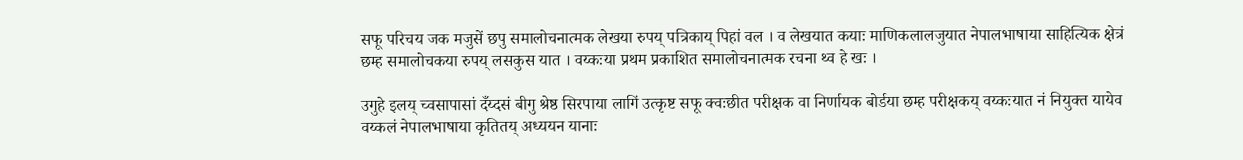सफू परिचय जक मजुसें छपु समालोचनात्मक लेखया रुपय् पत्रिकाय् पिहां वल । व लेखयात कयाः माणिकलालजुयात नेपालभाषाया साहित्यिक क्षेत्रं छम्ह समालोचकया रुपय् लसकुस यात । वय्कःया प्रथम प्रकाशित समालोचनात्मक रचना थ्व हे खः ।

उगुहे इलय् च्वसापासां दँय्दसं बीगु श्रेष्ठ सिरपाया लागिं उत्कृष्ट सफू क्वःछीत परीक्षक वा निर्णायक बोर्डया छम्ह परीक्षकय् वय्कःयात नं नियुक्त यायेव वय्कलं नेपालभाषाया कृतितय् अध्ययन यानाः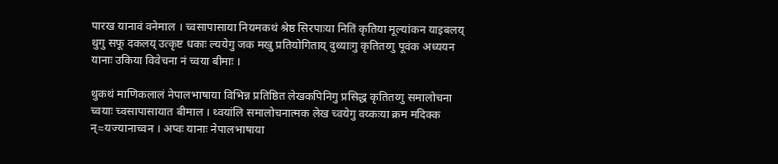पारख यानावं वनेमाल । च्वसापासाया नियमकथं श्रेष्ठ सिरपाःया नितिं कृतिया मूल्यांकन याइबलय् थुगु सफू दकलय् उत्कृष्ट धकाः ल्ययेगु जक मखु प्रतियोगिताय् दुथ्याःगु कृतितय्गु पूवंक अध्ययन यानाः उकिया विवेचना नं च्वया बीमाः ।

थुकथं माणिकलालं नेपालभाषाया विभिन्न प्रतिष्ठित लेखकपिनिगु प्रसिद्ध कृतितय्गु समालोचना च्वयाः च्वसापासायात बीमाल । थ्वयांलि समालोचनात्मक लेख च्वयेगु वय्कःया क्रम मदिक्क न्≈यज्यानाच्वन । अप्वः यानाः नेपालभाषाया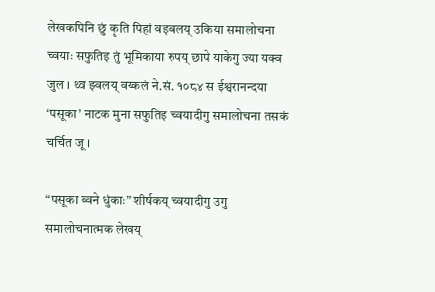लेखकपिनि छुं कृति पिहां वइबलय् उकिया समालोचना च्वयाः सफुतिइ तुं भूमिकाया रुपय् छापे याकेगु ज्या यक्व जुल । थ्व झ्वलय् वय्कलं ने.सं. १०८४ स ईश्वरानन्दया ‘पसूका’ नाटक मुना सफुतिइ च्वयादीगु समालोचना तसकं चर्चित जू ।

“पसूका ब्वने धुंकाः” शीर्षकय् च्वयादीगु उगु समालोचनात्मक लेखय्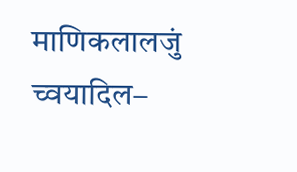माणिकलालजुं च्वयादिल–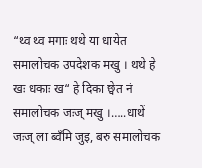“थ्व थ्व मगाः थथे या धायेत समालोचक उपदेशक मखु । थथे हे खः धकाः ख“ हे दिका छ्वेत नं समालोचक जःज् मखु ।…..धाथें जःज् ला ब्वँमि जुइ, बरु समालोचक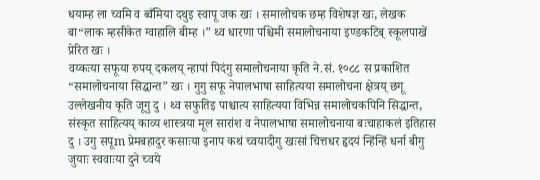धयाम्ह ला च्वमि व ब्वँमिया दथुइ स्वापू जक खः । समालोचक छम्ह विशेषज्ञ खः, लेखक बा“लाक म्हसीकेत ग्वाहालि बीम्ह ।” थ्व धारणा पश्चिमी समालोचनाया इण्डकटिब् स्कूलपाखें प्रेरित खः ।
वय्कःया सफूया रुपय् दकलय् न्हापां पिदंगु समालोचनाया कृति ने.सं. १०८८ स प्रकाशित “समालोचनाया सिद्धान्त” खः । गुगु सफू नेपालभाषा साहित्यया समालोचना क्षेत्रय् छगू उल्लेखनीय कृति जूगु दु । थ्व सफुतिइ पाश्चात्य साहित्यया विभिन्न समालोचकपिनि सिद्धान्त, संस्कृत साहित्यय् काव्य शास्त्रया मूल सारांश व नेपालभाषा समालोचनाया बःचाहाकलं इतिहास दु । उगु सपूm प्रेमबहादुर कसाःया इनाप कथं च्वयादीगु खःसां चित्तधर हृदयं न्हिंन्हिं धर्ना बीगु जुयाः स्ववाःया दुने च्वये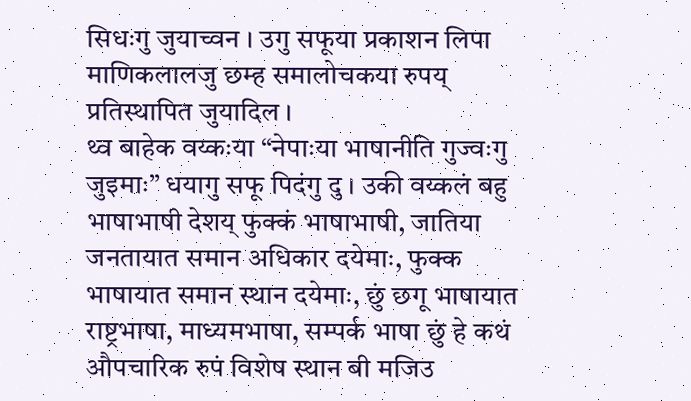सिधःगु जुयाच्वन । उगु सफूया प्रकाशन लिपा माणिकलालजु छम्ह समालोचकया रुपय् प्रतिस्थापित जुयादिल ।
थ्व बाहेक वय्कःया “नेपाःया भाषानीति गुज्वःगु जुइमाः” धयागु सफू पिदंगु दु । उकी वय्कलं बहु भाषाभाषी देशय् फुक्कं भाषाभाषी, जातिया जनतायात समान अधिकार दयेमाः, फुक्क भाषायात समान स्थान दयेमाः, छुं छगू भाषायात राष्ट्रभाषा, माध्यमभाषा, सम्पर्क भाषा छुं हे कथं औपचारिक रुपं विशेष स्थान बी मजिउ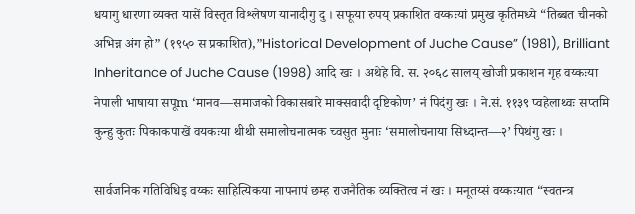धयागु धारणा व्यक्त यासें विस्तृत विश्लेषण यानादीगु दु । सफूया रुपय् प्रकाशित वय्कःयां प्रमुख कृतिमध्ये “तिब्बत चीनको अभिन्न अंग हो” (१९५० स प्रकाशित),”Historical Development of Juche Cause” (1981), Brilliant Inheritance of Juche Cause (1998) आदि खः । अथेहे वि. स. २०६८ सालय् खोजी प्रकाशन गृह वय्कःया नेपाली भाषाया सपूm ‘मानव—समाजको विकासबारे माक्सवादी दृष्टिकोण’ नं पिदंगु खः । ने.सं. ११३९ प्वहेलाथ्वः सप्तमि कुन्हु कुतः पिकाकपाखें वयकःया थीथी समालोचनात्मक च्वसुत मुनाः ‘समालोचनाया सिध्दान्त—२’ पिथंगु खः ।

सार्वजनिक गतिविधिइ वय्कः साहित्यिकया नापनापं छम्ह राजनैतिक व्यक्तित्व नं खः । मनूतय्सं वय्कःयात “स्वतन्त्र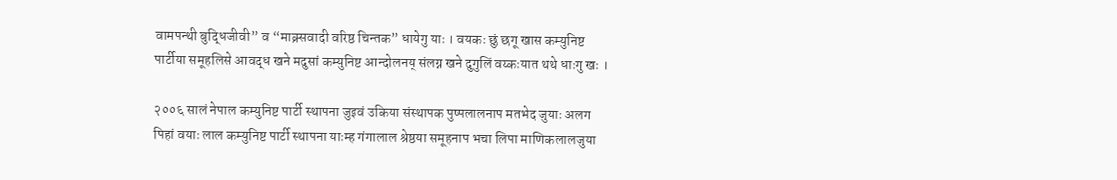वामपन्थी बुद्धिजीवी” व “माक्र्सवादी वरिष्ठ चिन्तक” धायेगु याः । वयकः छुं छगू खास कम्युनिष्ट पार्टीया समूहलिसे आवद्ध खने मदुसां कम्युनिष्ट आन्दोलनय् संलग्न खने दुगुलिं वय्कःयात थथे धाःगु खः ।

२००६ सालं नेपाल कम्युनिष्ट पार्टी स्थापना जुइवं उकिया संस्थापक पुष्पलालनाप मतभेद जुयाः अलग पिहां वयाः लाल कम्युनिष्ट पार्टी स्थापना याःम्ह गंगालाल श्रेष्ठया समूहनाप भचा लिपा माणिकलालजुया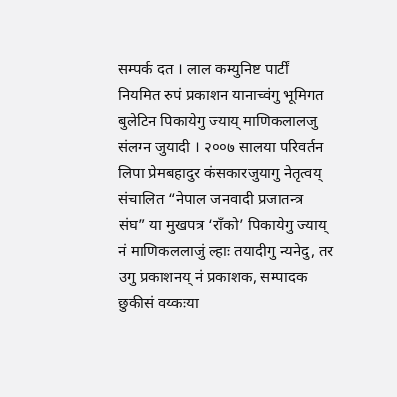सम्पर्क दत । लाल कम्युनिष्ट पार्टीं नियमित रुपं प्रकाशन यानाच्वंगु भूमिगत बुलेटिन पिकायेगु ज्याय् माणिकलालजु संलग्न जुयादी । २००७ सालया परिवर्तन लिपा प्रेमबहादुर कंसकारजुयागु नेतृत्वय् संचालित “नेपाल जनवादी प्रजातन्त्र संघ” या मुखपत्र ‘राँको’ पिकायेगु ज्याय् नं माणिकललाजुं ल्हाः तयादीगु न्यनेदु, तर उगु प्रकाशनय् नं प्रकाशक, सम्पादक छुकीसं वय्कःया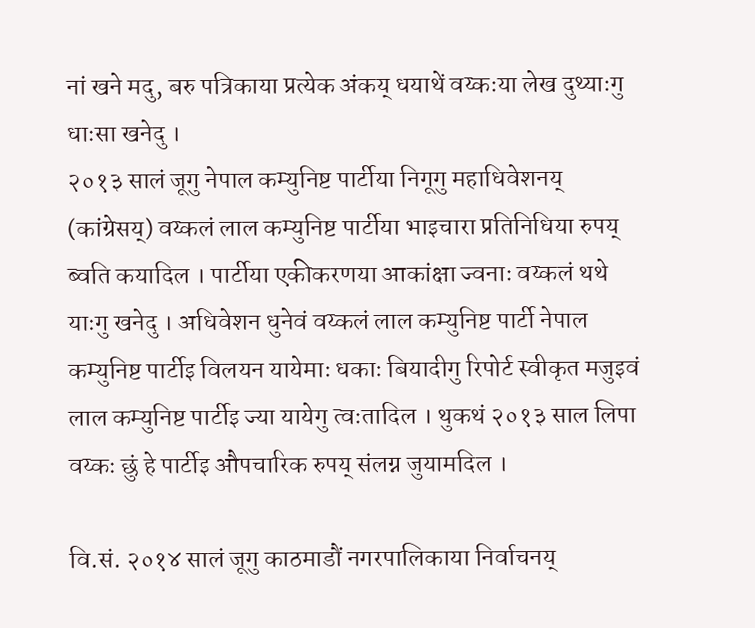नां खने मदु, बरु पत्रिकाया प्रत्येक अंकय् धयाथें वय्कःया लेख दुथ्याःगु धाःसा खनेदु ।
२०१३ सालं जूगु नेपाल कम्युनिष्ट पार्टीया निगूगु महाधिवेशनय् (कांग्रेसय्) वय्कलं लाल कम्युनिष्ट पार्टीया भाइचारा प्रतिनिधिया रुपय् ब्वति कयादिल । पार्टीया एकीकरणया आकांक्षा ज्वनाः वय्कलं थथे याःगु खनेदु । अधिवेशन धुनेवं वय्कलं लाल कम्युनिष्ट पार्टी नेपाल कम्युनिष्ट पार्टीइ विलयन यायेमाः धकाः बियादीगु रिपोर्ट स्वीकृत मजुइवं लाल कम्युनिष्ट पार्टीइ ज्या यायेगु त्वःतादिल । थुकथं २०१३ साल लिपा वय्कः छुं हे पार्टीइ औपचारिक रुपय् संलग्न जुयामदिल ।

वि.सं. २०१४ सालं जूगु काठमाडौं नगरपालिकाया निर्वाचनय्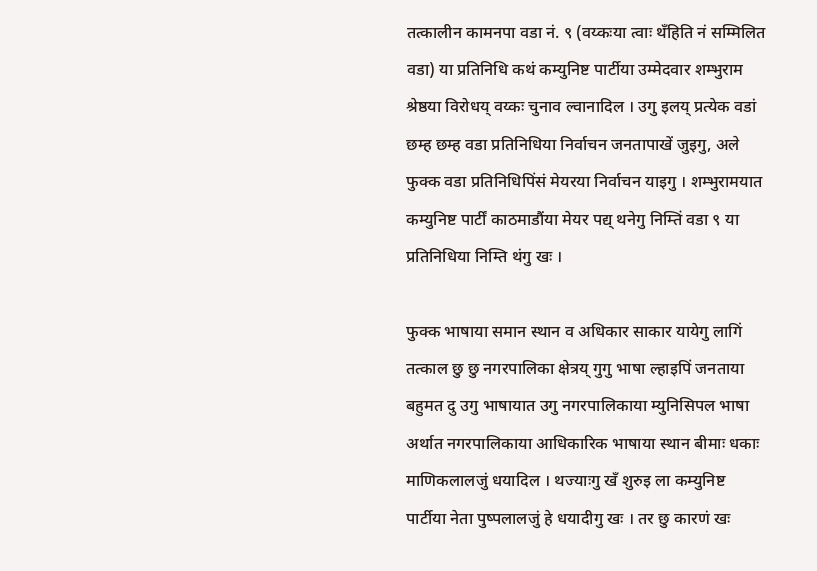तत्कालीन कामनपा वडा नं. ९ (वय्कःया त्वाः थँहिति नं सम्मिलित वडा) या प्रतिनिधि कथं कम्युनिष्ट पार्टीया उम्मेदवार शम्भुराम श्रेष्ठया विरोधय् वय्कः चुनाव ल्वानादिल । उगु इलय् प्रत्येक वडां छम्ह छम्ह वडा प्रतिनिधिया निर्वाचन जनतापाखें जुइगु, अले फुक्क वडा प्रतिनिधिपिंसं मेयरया निर्वाचन याइगु । शम्भुरामयात कम्युनिष्ट पार्टीं काठमाडौंया मेयर पद्य् थनेगु निम्तिं वडा ९ या प्रतिनिधिया निम्ति थंगु खः ।

फुक्क भाषाया समान स्थान व अधिकार साकार यायेगु लागिं तत्काल छु छु नगरपालिका क्षेत्रय् गुगु भाषा ल्हाइपिं जनताया बहुमत दु उगु भाषायात उगु नगरपालिकाया म्युनिसिपल भाषा अर्थात नगरपालिकाया आधिकारिक भाषाया स्थान बीमाः धकाः माणिकलालजुं धयादिल । थज्याःगु खँ शुरुइ ला कम्युनिष्ट पार्टीया नेता पुष्पलालजुं हे धयादीगु खः । तर छु कारणं खः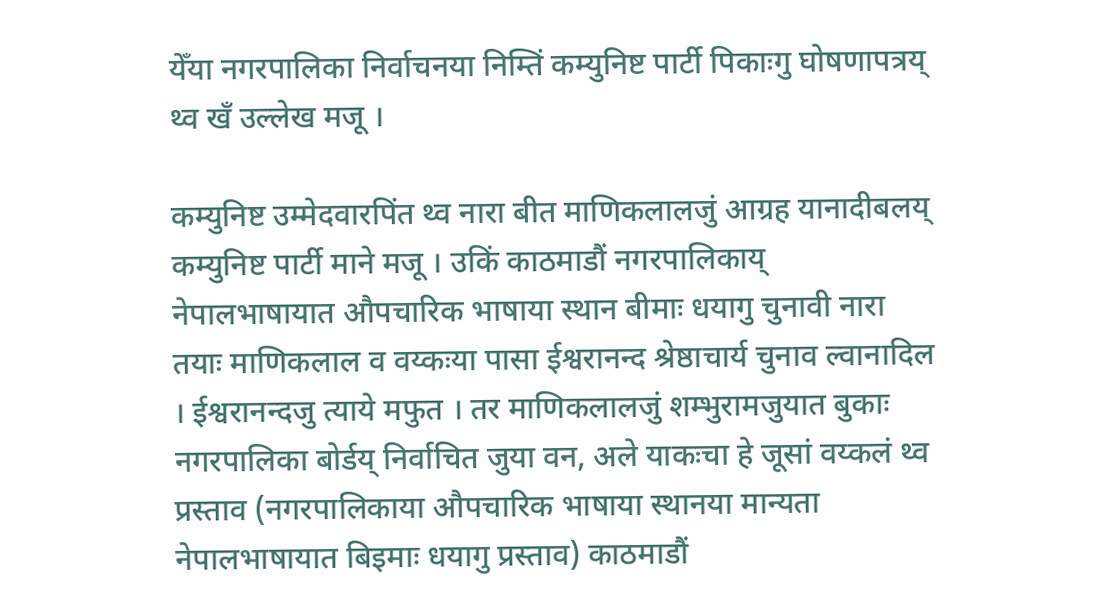येँया नगरपालिका निर्वाचनया निम्तिं कम्युनिष्ट पार्टी पिकाःगु घोषणापत्रय् थ्व खँ उल्लेख मजू ।

कम्युनिष्ट उम्मेदवारपिंत थ्व नारा बीत माणिकलालजुं आग्रह यानादीबलय् कम्युनिष्ट पार्टी माने मजू । उकिं काठमाडौं नगरपालिकाय् नेपालभाषायात औपचारिक भाषाया स्थान बीमाः धयागु चुनावी नारा तयाः माणिकलाल व वय्कःया पासा ईश्वरानन्द श्रेष्ठाचार्य चुनाव ल्वानादिल । ईश्वरानन्दजु त्याये मफुत । तर माणिकलालजुं शम्भुरामजुयात बुकाः नगरपालिका बोर्डय् निर्वाचित जुया वन, अले याकःचा हे जूसां वय्कलं थ्व प्रस्ताव (नगरपालिकाया औपचारिक भाषाया स्थानया मान्यता नेपालभाषायात बिइमाः धयागु प्रस्ताव) काठमाडौं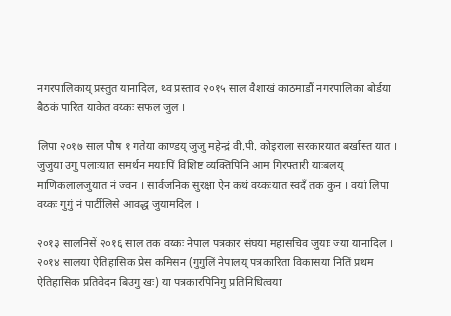नगरपालिकाय् प्रस्तुत यानादिल, थ्व प्रस्ताव २०१५ साल वैशाखं काठमाडौं नगरपालिका बोर्डया बैठकं पारित याकेत वय्कः सफल जुल ।

लिपा २०१७ साल पौष १ गतेया काण्डय् जुजु महेन्द्रं वी.पी. कोइराला सरकारयात बर्खास्त यात । जुजुया उगु पलाःयात समर्थन मयाःपिं विशिष्ट व्यक्तिपिनि आम गिरफ्तारी याःबलय् माणिकलालजुयात नं ज्वन । सार्वजनिक सुरक्षा ऐन कथं वय्कःयात स्वदँ तक कुन । वयां लिपा वय्कः गुगुं नं पार्टीलिसे आवद्ध जुयामदिल ।

२०१३ सालनिसें २०१६ साल तक वय्कः नेपाल पत्रकार संघया महासचिव जुयाः ज्या यानादिल । २०१४ सालया ऐतिहासिक प्रेस कमिसन (गुगुलिं नेपालय् पत्रकारिता विकासया नितिं प्रथम ऐतिहासिक प्रतिवेदन बिउगु खः) या पत्रकारपिनिगु प्रतिनिधित्वया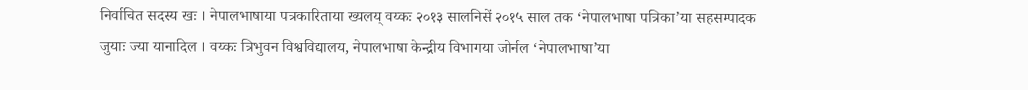निर्वाचित सदस्य खः । नेपालभाषाया पत्रकारिताया ख्यलय् वय्कः २०१३ सालनिसें २०१५ साल तक ‘नेपालभाषा पत्रिका’या सहसम्पादक जुयाः ज्या यानादिल । वय्कः त्रिभुवन विश्वविद्यालय, नेपालभाषा केन्द्रीय विभागया जोर्नल ‘नेपालभाषा’या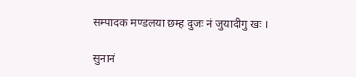सम्पादक मण्डलया छम्ह दुजः नं जुयादीगु खः ।

सुनानं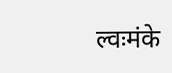ल्वःमंके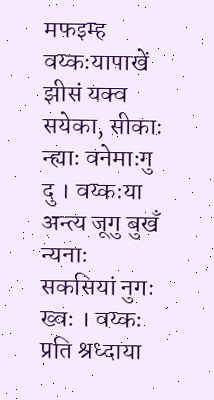मफइम्ह वय्कःयापाखें झीसं यक्व सयेका, सीकाः न्ह्याः वनेमाःगु दु । वय्कःया अन्त्य जूगु बुखँ न्यनाः सकसियां नुगः ख्वः । वय्कः प्रति श्रध्दाया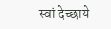स्वां देच्छाये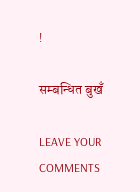!

सम्बन्धित बुखँ

LEAVE YOUR COMMENTS